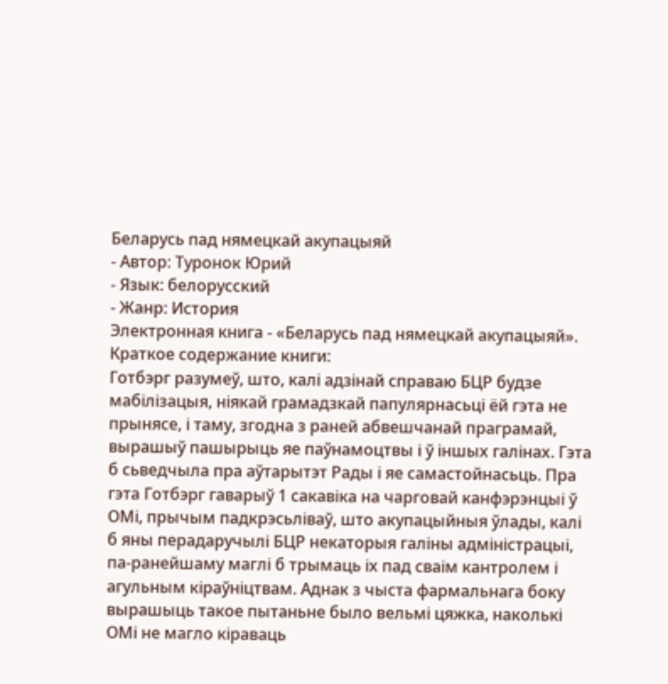Беларусь пад нямецкай акупацыяй
- Автор: Туронок Юрий
- Язык: белорусский
- Жанр: История
Электронная книга - «Беларусь пад нямецкай акупацыяй». Краткое содержание книги:
Готбэрг разумеў, што, калі адзінай справаю БЦР будзе мабілізацыя, ніякай грамадзкай папулярнасьці ёй гэта не прынясе, і таму, згодна з раней абвешчанай праграмай, вырашыў пашырыць яе паўнамоцтвы і ў іншых галінах. Гэта б сьведчыла пра аўтарытэт Рады і яе самастойнасьць. Пра гэта Готбэрг гаварыў 1 сакавіка на чарговай канфэрэнцыі ў ОМі, прычым падкрэсьліваў, што акупацыйныя ўлады, калі б яны перадаручылі БЦР некаторыя галіны адміністрацыі, па-ранейшаму маглі б трымаць іх пад сваім кантролем і агульным кіраўніцтвам. Аднак з чыста фармальнага боку вырашыць такое пытаньне было вельмі цяжка, наколькі ОМі не магло кіраваць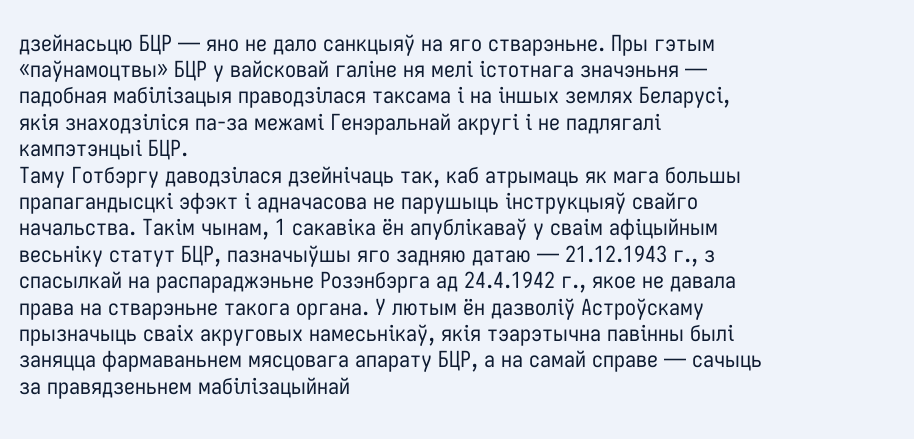дзейнасьцю БЦР — яно не дало санкцыяў на яго стварэньне. Пры гэтым «паўнамоцтвы» БЦР у вайсковай галіне ня мелі істотнага значэньня — падобная мабілізацыя праводзілася таксама і на іншых землях Беларусі, якія знаходзіліся па-за межамі Генэральнай акругі і не падлягалі кампэтэнцыі БЦР.
Таму Готбэргу даводзілася дзейнічаць так, каб атрымаць як мага большы прапагандысцкі эфэкт і адначасова не парушыць інструкцыяў свайго начальства. Такім чынам, 1 сакавіка ён апублікаваў у сваім афіцыйным весьніку статут БЦР, пазначыўшы яго задняю датаю — 21.12.1943 г., з спасылкай на распараджэньне Розэнбэрга ад 24.4.1942 г., якое не давала права на стварэньне такога органа. У лютым ён дазволіў Астроўскаму прызначыць сваіх акруговых намесьнікаў, якія тэарэтычна павінны былі заняцца фармаваньнем мясцовага апарату БЦР, а на самай справе — сачыць за правядзеньнем мабілізацыйнай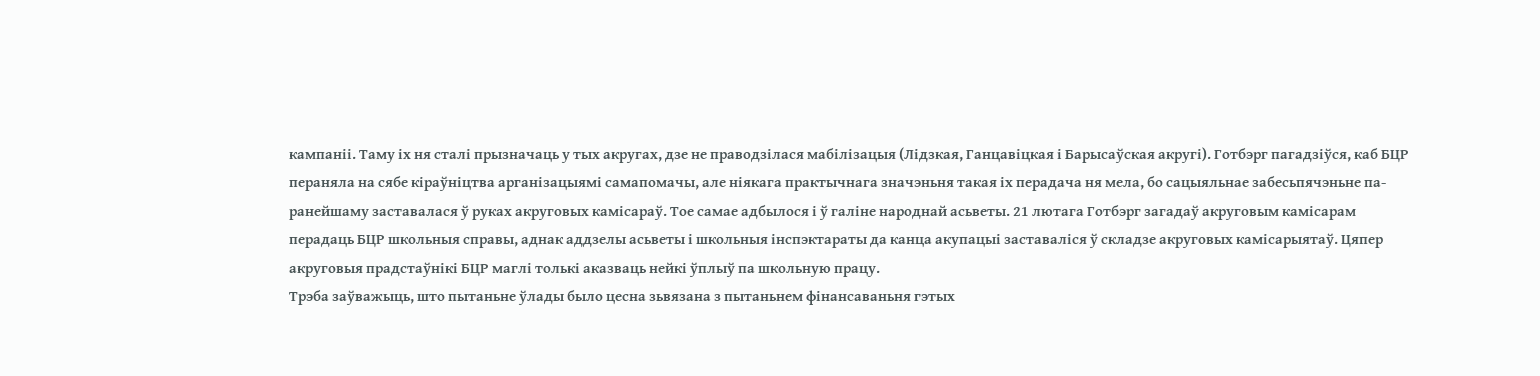кампаніі. Таму іх ня сталі прызначаць у тых акругах, дзе не праводзілася мабілізацыя (Лідзкая, Ганцавіцкая і Барысаўская акругі). Готбэрг пагадзіўся, каб БЦР пераняла на сябе кіраўніцтва арганізацыямі самапомачы, але ніякага практычнага значэньня такая іх перадача ня мела, бо сацыяльнае забесьпячэньне па-ранейшаму заставалася ў руках акруговых камісараў. Тое самае адбылося і ў галіне народнай асьветы. 21 лютага Готбэрг загадаў акруговым камісарам перадаць БЦР школьныя справы, аднак аддзелы асьветы і школьныя інспэктараты да канца акупацыі заставаліся ў складзе акруговых камісарыятаў. Цяпер акруговыя прадстаўнікі БЦР маглі толькі аказваць нейкі ўплыў па школьную працу.
Трэба заўважыць, што пытаньне ўлады было цесна зьвязана з пытаньнем фінансаваньня гэтых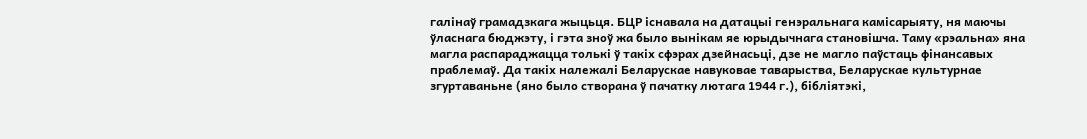галінаў грамадзкага жыцьця. БЦР існавала на датацыі генэральнага камісарыяту, ня маючы ўласнага бюджэту, і гэта зноў жа было вынікам яе юрыдычнага становішча. Таму «рэальна» яна магла распараджацца толькі ў такіх сфэрах дзейнасьці, дзе не магло паўстаць фінансавых праблемаў. Да такіх належалі Беларускае навуковае таварыства, Беларускае культурнае згуртаваньне (яно было створана ў пачатку лютага 1944 г.), бібліятэкі,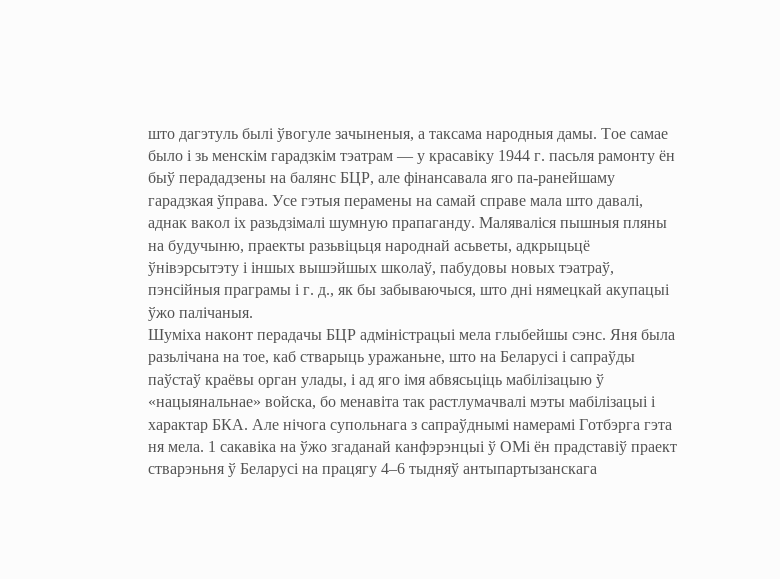што дагэтуль былі ўвогуле зачыненыя, а таксама народныя дамы. Тое самае было і зь менскім гарадзкім тэатрам — у красавіку 1944 г. пасьля рамонту ён быў перададзены на балянс БЦР, але фінансавала яго па-ранейшаму гарадзкая ўправа. Усе гэтыя перамены на самай справе мала што давалі, аднак вакол іх разьдзімалі шумную прапаганду. Маляваліся пышныя пляны на будучыню, праекты разьвіцьця народнай асьветы, адкрыцьцё ўнівэрсытэту і іншых вышэйшых школаў, пабудовы новых тэатраў, пэнсійныя праграмы і г. д., як бы забываючыся, што дні нямецкай акупацыі ўжо палічаныя.
Шуміха наконт перадачы БЦР адміністрацыі мела глыбейшы сэнс. Яня была разьлічана на тое, каб стварыць уражаньне, што на Беларусі і сапраўды паўстаў краёвы орган улады, і ад яго імя абвясьціць мабілізацыю ў «нацыянальнае» войска, бо менавіта так растлумачвалі мэты мабілізацыі і характар БКА. Але нічога супольнага з сапраўднымі намерамі Готбэрга гэта ня мела. 1 сакавіка на ўжо згаданай канфэрэнцыі ў ОМі ён прадставіў праект стварэньня ў Беларусі на працягу 4–6 тыдняў антыпартызанскага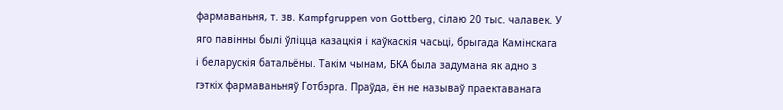фармаваньня, т. зв. Kampfgruppen von Gottberg, сілаю 20 тыс. чалавек. У яго павінны былі ўліцца казацкія і каўкаскія часьці, брыгада Камінскага і беларускія батальёны. Такім чынам, БКА была задумана як адно з гэткіх фармаваньняў Готбэрга. Праўда, ён не называў праектаванага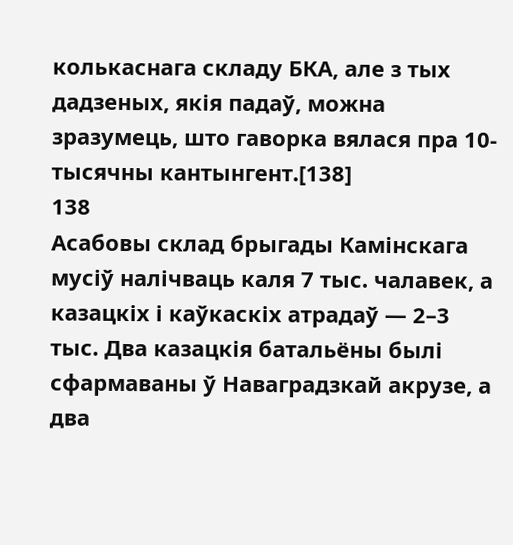колькаснага складу БКА, але з тых дадзеных, якія падаў, можна зразумець, што гаворка вялася пра 10-тысячны кантынгент.[138]
138
Асабовы склад брыгады Камінскага мусіў налічваць каля 7 тыс. чалавек, а казацкіх і каўкаскіх атрадаў — 2–3 тыс. Два казацкія батальёны былі сфармаваны ў Наваградзкай акрузе, а два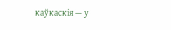каўкаскія — у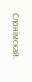Слонімскай.